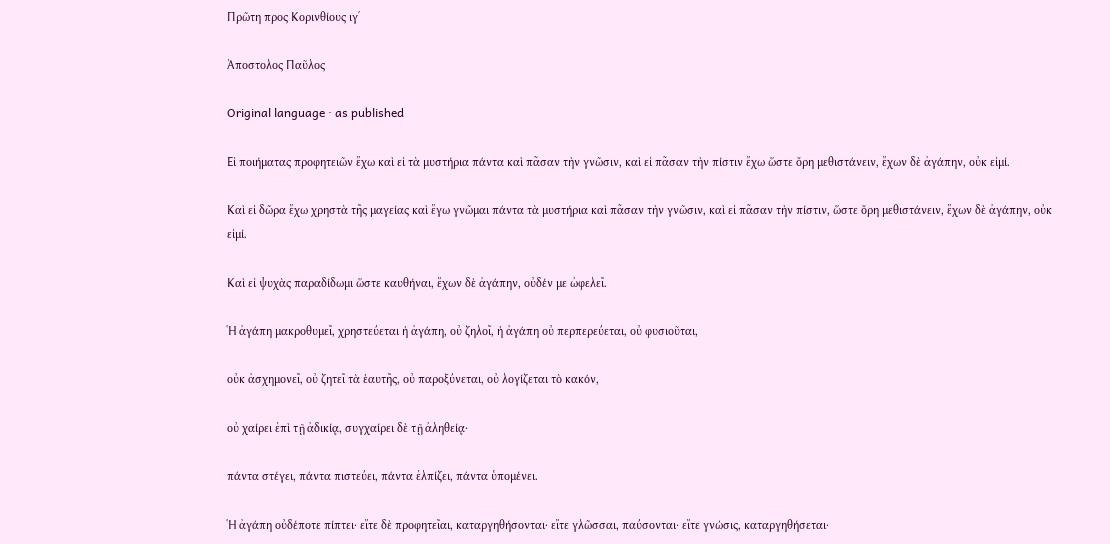Πρῶτη προς Κορινθίους ιγʹ

Ἀποστολος Παῦλος

Original language · as published

Εἰ ποιήματας προφητειῶν ἔχω καὶ εἰ τὰ μυστήρια πάντα καὶ πᾶσαν τὴν γνῶσιν, καὶ εἰ πᾶσαν τὴν πίστιν ἔχω ὥστε ὄρη μεθιστάνειν, ἔχων δὲ ἀγάπην, οὐκ εἰμί.

Καὶ εἰ δῶρα ἔχω χρηστὰ τῆς μαγείας καὶ ἔγω γνῶμαι πάντα τὰ μυστήρια καὶ πᾶσαν τὴν γνῶσιν, καὶ εἰ πᾶσαν τὴν πίστιν, ὥστε ὄρη μεθιστάνειν, ἔχων δὲ ἀγάπην, οὐκ εἰμί.

Καὶ εἰ ψυχὰς παραδίδωμι ὥστε καυθήναι, ἔχων δὲ ἀγάπην, οὐδέν με ὠφελεῖ.

Ἡ ἀγάπη μακροθυμεῖ, χρηστεύεται ἡ ἀγάπη, οὐ ζηλοῖ, ἡ ἀγάπη οὐ περπερεύεται, οὐ φυσιοῦται,

οὐκ ἀσχημονεῖ, οὐ ζητεῖ τὰ ἑαυτῆς, οὐ παροξύνεται, οὐ λογίζεται τὸ κακόν,

οὐ χαίρει ἐπὶ τῇ ἀδικίᾳ, συγχαίρει δὲ τῇ ἀληθείᾳ·

πάντα στέγει, πάντα πιστεύει, πάντα ἐλπίζει, πάντα ὑπομένει.

Ἡ ἀγάπη οὐδέποτε πίπτει· εἴτε δὲ προφητεῖαι, καταργηθήσονται· εἴτε γλῶσσαι, παύσονται· εἴτε γνώσις, καταργηθήσεται·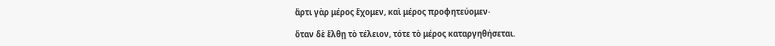ἄρτι γὰρ μέρος ἔχομεν, καὶ μέρος προφητεύομεν·

ὅταν δὲ ἔλθῃ τὸ τέλειον, τότε τὸ μέρος καταργηθήσεται.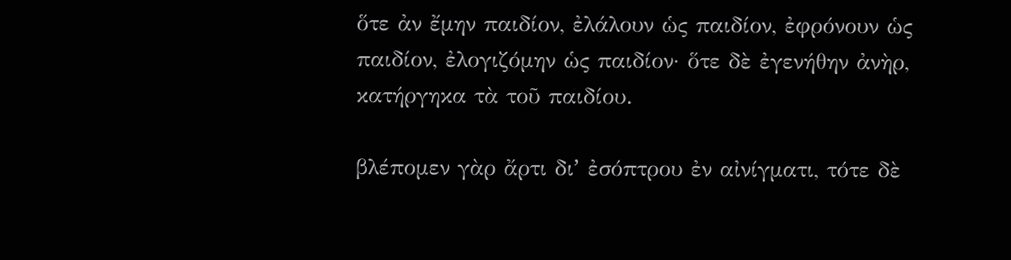ὅτε ἀν ἔμην παιδίον, ἐλάλουν ὡς παιδίον, ἐφρόνουν ὡς παιδίον, ἐλογιζόμην ὡς παιδίον· ὅτε δὲ ἐγενήθην ἀνὴρ, κατήργηκα τὰ τοῦ παιδίου.

βλέπομεν γὰρ ἄρτι διʼ ἐσόπτρου ἐν αἰνίγματι, τότε δὲ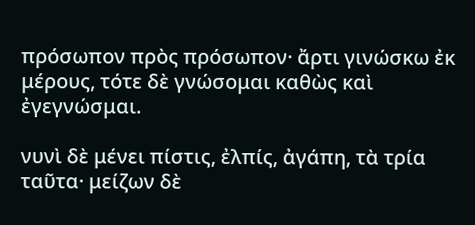πρόσωπον πρὸς πρόσωπον· ἄρτι γινώσκω ἐκ μέρους, τότε δὲ γνώσομαι καθὼς καὶ ἐγεγνώσμαι.

νυνὶ δὲ μένει πίστις, ἐλπίς, ἀγάπη, τὰ τρία ταῦτα· μείζων δὲ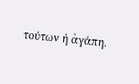τούτων ἡ ἀγάπη.